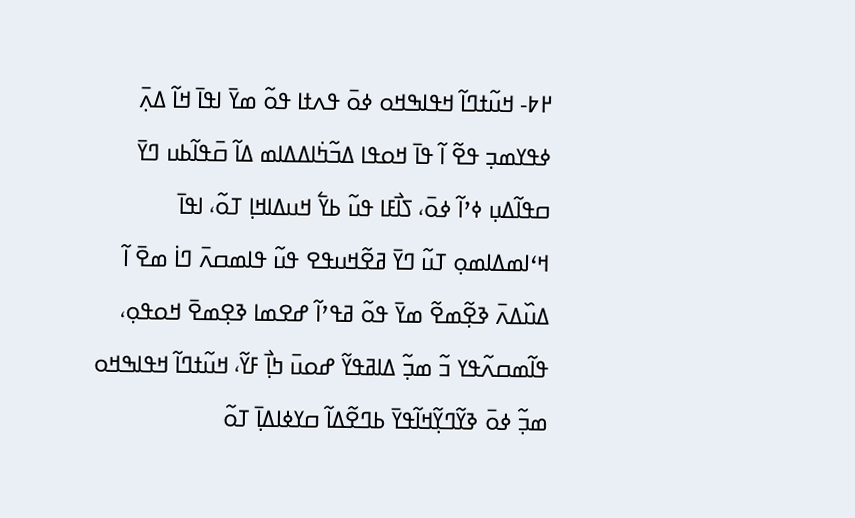߂߈- ߞߎ߬ߙߣߊ߬ ߞߟߊߒߞߋ ߦߋ߫ ߟߍߙߊ ߟߋ߬ ߘߌ߫ ߊߟߊ߫ ߞߊ߬ ߡߍ߲߫ ߦߟߌߘߏ߲ ߟߐ߬ ߊ߬ ߟߊ߫ ߞߋߟߊ ߡߏ߬ߤ߭ߊߡߡߊߘ ߡߊ߬ ߛ߫ߟߊ߬ߕߎ ߣߌ߫ ߛߟߊ߬ߡߎ߲ ߦߴߊ߬ ߦߋ߫، ߖߊ߯ߓߊ ߟߎ߬ ߕߌ߱ ߞߎߡߊߞߊ߲ ߠߋ߬، ߊߟߊ߫ ߞߵߊߘߡߊߘߋ߲ ߠߎ߬ ߣߌ߫ ߥߐ߬ߞߎߟߐ ߟߎ߬ ߟߊߘߛߍ߫ ߣߊ߭ ߘߐ߫ ߊ߬ ߡߎ߰ߡߍ߫ ߢߐ߲߬ߘߐ߬ ߘߌ߫ ߟߋ߬ ߥߟߴߊ߬ ߝߐߘߊ ߢߐ߲ߘߐ߫ ߞߋߟߋ߲، ߟߊ߬ߘߛߍ߬ߟߌ ߏ߬ ߘߏ߲߬ ߡߊߥߟߌ߬ ߝߋߎ߫ ߤߊ߲߯ ߓߌ߬، ߞߎ߬ߙߣߊ߬ ߞߟߊߒߞߋ ߘߏ߲߬ ߦߋ߫ ߢߌ߬ߣߌ߲߬ߞߊ߬ߟߌ߫ ߕߣߐ߬ߡߊ߬ ߛߌߦߊߡߊ߲߫ ߠߋ߬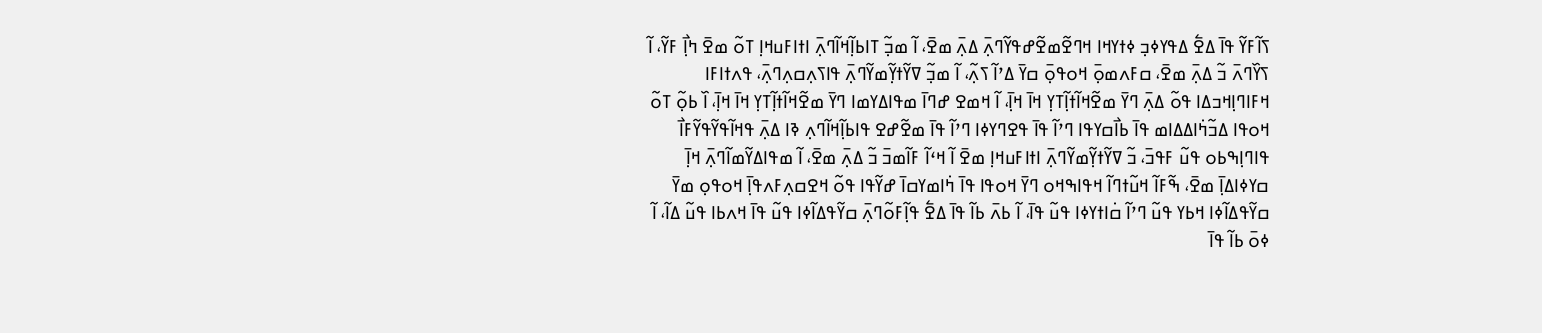ߖߊ߬ߓߌ߬ ߟߊ߫ ߡߐ߱ ߡߟߌߦߏ߲ ߦߙߌߞߊ ߞߣߐ߬ߘߐ߬ߝߟߌ߬ߣߍ߲߫ ߡߍ߲߫ ߘߐ߫، ߊ߬ ߘߏ߲߬ ߠߊߕߊ߲߬ߞߊ߬ߣߍ߲߫ ߊߙߊߓߎߞߊ߲ ߠߋ߬ ߘߐ߫ ߤߊ߲߯ ߓߌ߬، ߊ߬ ߖߌ߰ߣߍ߫ ߏ߬ ߡߍ߲߫ ߘߐ߫، ߛߓߍߘߋ߲߫ ߞߋߟߋ߲߫ ߛߌ߫ ߡߴߊ߬ ߖߍ߲߬، ߊ߬ ߘߏ߲߬ ߜߌ߬ߙߌ߲߬ߘߌ߬ߣߍ߲߫ ߟߊߖߍ߲ߛߍ߲ߣߍ߲߫، ߟߍߙߊߓߊ ߞߓߊߣߊ߲ߞߏߡߊ ߟߋ߬ ߡߍ߲߫ ߣߌ߫ ߘߐ߬ߞߊ߬ߙߊ߲߬ߠߌ߲ ߞߊ߫ ߞߊ߲߫، ߊ߬ ߞߘߐ ߝߣߊ߫ ߘߟߊߡߌߘߊ ߣߌ߫ ߘߐ߬ߞߊ߬ߙߊ߲߬ߠߌ߲ ߞߊ߫ ߞߊ߲߫، ߊ߰ ߕߋ߲߬ ߠߋ߬ ߞߋߟߊ ߡߏ߬ߤ߭ߊߡߡߊߘ ߟߊ߫ ߕߊ߯ߛߌߟߊ ߣߴߊ߬ ߟߊ߫ ߟߐߣߌߦߊ ߣߴߊ߬ ߟߊ߫ ߘߐ߬ߝߐ ߟߊߕߊ߲߬ߞߊ߬ߣߍ߲ ߢߊ ߡߍ߲߫ ߟߞߊ߬ߟߌ߬ߟߌ߬ߓߊ߯ ߟߊߣߊ߲ߒߕߋ ߟߎ߬ ߓߟߏ߫، ߏ߬ ߜߌ߬ߙߌ߲߬ߘߌ߬ߣߍ߲߫ ߊߙߊߓߎߞߊ߲ ߘߐ߫ ߊ߬ ߞߵߊ߬ ߓߊ߬ߘߏ߫ ߏ߬ ߡߍ߲߫ ߘߐ߫، ߊ߬ ߘߟߊߡߌ߬ߘߊ߬ߣߍ߲߫ ߞߊ߲߫ ߛߌߦߊߡߊ߲߫ ߘߐ߫، ߒ߬ߓߊ߬ ߞߎ߬ߙߣߊ߬ ߞߟߊߒߞߋ ߣߌ߫ ߞߋߟߊ ߟߊ߫ ߤ߭ߊߘߌߛߊ߫ ߝߌ߬ߟߊ ߟߋ߬ ߞߐߛߍ߲ߓߍߟߊ߲߫ ߞߋߟߋ߲ ߘߌ߫ ߛߌ߬ߟߡߊ߬ߦߊ ߞߕߌ ߟߎ߬ ߣߴߊ߬ ߛ߭ߊߙߌߦߊ ߟߎ߬ ߟߊ߫، ߊ߬ ߕߍ߫ ߕߊ߬ ߟߊ߫ ߡߐ߱ ߟߊ߲߬ߓߋ߬ߣߍ߲߫ ߛߌ߬ߟߡߊ߬ߦߊ ߟߎ߬ ߟߊ߫ ߞߍߕߊ ߟߎ߬ ߡߊ߬، ߊ߬ ߦߋ߫ ߕߊ߬ ߟߊ߫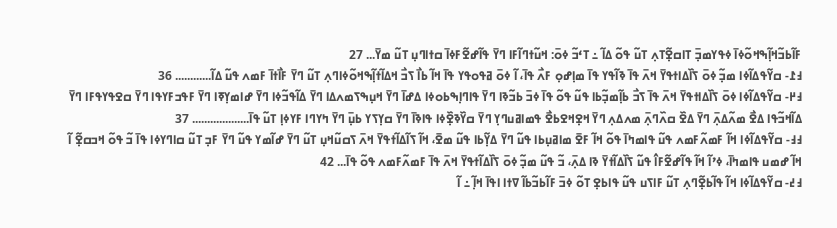ߓߊ߬ߕߏ߬ߞߊ߲߬ߒߞߋ߬ߦߊ߫ ߦߟߌߘߏ߲߫ ߠߊߛߐ߲߬ߠߍ߲ ߠߎ߬ ߟߋ߬ ߡߊ߬ ߸ ߠߵߏ߬ ߦߋ߫: ߞߎ߬ߙߣߊ߬ߓߊ ߣߌ߫ ߟߊ߬ߝߐ߬ߓߦߊ߫ ߛߙߊߣߎ߲ ߠߎ߬ ߘߌ߫... 27
߃߁- ߛߌ߬ߟߡߊ߬ߦߊ ߘߏ߲߬ ߦߋ߫ ߖߊ߰ߡߊߙߟߌ߫ ߞߍ߫ ߟߊ߫ ߢߊ߬ߟߌ ߟߊ߫ ߘߊ߲ߝߋ߲ ߓߍ߯ ߟߊ߫، ߊ߬ ߦߋ߫ ߥߟߋߟߌ ߟߊ߫ ߞߊ߬ ߕߊ߯ ߖߏ߯ ߞߡߊ߬ߙߊ߲߬ߒߞߋ߬ߦߊߣߍ߲ ߠߎ߬ ߣߌ߫ ߓߊ߯ߙߊ߫ ߓߘߍ ߟߎ߬ ߡߊ߬............ 36
߃߂- ߛߌ߬ߟߡߊ߬ߦߊ ߦߋ߫ ߖߊ߰ߡߊߙߟߌ߫ ߞߍ߫ ߟߊ߫ ߖߏ߯ ߕߊ߲߬ߘߏ߲߬ߕߊ ߟߎ߬ ߟߋ߬ ߟߊ߫ ߦߏ߫ ߕߏ߬ߢߊ ߣߌ߫ ߟߊߣߊ߲ߒߕߋߦߊ ߡߝߊ߫ ߣߌ߫ ߞߎ߲ߒߖߘߍߡߊ ߣߌ߫ ߡߊ߬ߟߏ߬ߦߊ ߣߌ߫ ߝߊߘߌ߲ߧߊ ߣߌ߫ ߓߟߏߓߌߟߊ ߣߌ߫ ߛߐߟߌߟߓߊ ߣߌ߫ ߡߊ߬ߞߏ߬ߟߊ ߡߐ߯ ߘߍ߬ߡߍ߲߫ ߣߌ߫ ߡߐ߰ ߛߍ߰ߣߍ߲߫ ߘߍߡߍ߲ ߣߌ߫ ߞߐ߲ߞߐߕߐ߯ ߟߘߊߥߎߣߌ߲ ߣߌ߫ ߛߌ߰ߢߐ߲߰ߦߊ ߟߊߢߊ߫ ߣߌ߫ ߛߌ߲ߖߌ ߕߎ߲߫ ߣߌ߫ ߤߌߣߊ ߓߌߦߊ߲ ߠߎ߬ ߟߊ߫................... 37
߃߃- ߛߌ߬ߟߡߊ߬ߦߊ ߞߊ߬ ߓߘߍ߬ߓߘߍ ߟߎ߬ ߟߊߘߤߊ߫ ߟߋ߬ ߞߊ߬ ߓߐ߫ ߘߊߥߎ߲ߕߊ ߟߎ߬ ߣߌ߫ ߡߌ߲߬ߕߊ ߟߎ߬ ߘߐ߫، ߞߊ߬ ߖߊ߬ߡߊ߬ߙߟߌ߫ ߞߍ߫ ߖߛߎ߬ߞߎ߲ ߠߎ߬ ߣߌ߫ ߝߊ߬ߘߌ ߟߎ߬ ߣߌ߫ ߓߏ߲ ߠߎ߬ ߛߊߣߌߦߊ ߟߊ߫ ߏ߬ ߟߋ߬ ߞߏߛߐ߲߬ ߊ߬ ߞߊ߬ ߝߘߎ ߟߊߘߤߊ߫، ߦߴߊ߬ ߞߊ߬ ߟߊ߬ߝߐ߬ߓߊ߮ ߟߎ߬ ߖߊ߰ߡߊ߬ߙߌ߫ ߢߊ ߡߍ߲߫، ߏ߬ ߟߎ߬ ߘߏ߲߬ ߦߋ߫ ߖߊ߰ߡߊ߬ߙߟߌ߫ ߞߍ߫ ߟߊ߫ ߓߘߍ߬ߓߘߍ ߟߋ߬ ߟߊ߫... 42
߃߄- ߛߌ߬ߟߡߊ߬ߦߊ ߞߊ߬ ߟߊ߬ߕߐ߲߬ߣߍ߲ ߠߎ߬ ߓߊߖߎ ߟߎ߬ ߟߊߕߐ߲ ߠߋ߬ ߦߏ߫ ߓߊ߬ߕߏ߬ߕߊ߬ ߜߙߊ ߊߟߊ߫ ߞߊ߲߬ ߸ ߊ߬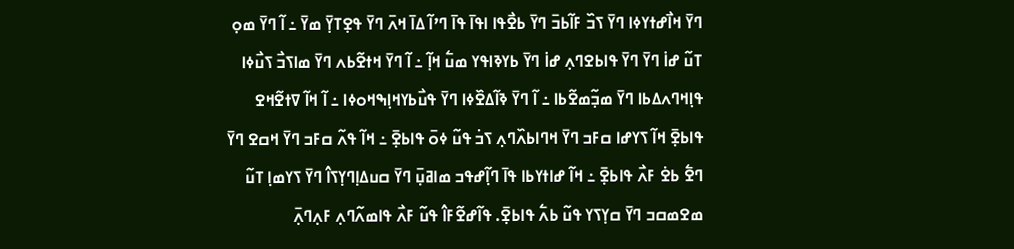ߣߌ߫ ߞߊ߯ߝߙߌߦߊ ߣߌ߫ ߖߏ߰ ߓߊ߬ߕߏ߫ ߣߌ߫ ߕߐ߯ߟߊ ߊߟߊ߫ ߟߊ߫ ߣߴߊ߬ ߡߊ߫ ߞߍ߫ ߣߌ߫ ߟߐ߲ߠߌ߲߫ ߘߌ߫ ߸ ߊ߬ ߣߌ߫ ߘߋ߲ ߠߎ߬ ߝߊ߭ ߣߌ߫ ߣߌ߫ ߟߊߕߐߣߍ߲ ߝߊ߭ ߣߌ߫ ߕߌߢߊߟߌ ߘߎ߱ ߞߊ߲߬ ߸ ߊ߬ ߣߌ߫ ߞߙߐ߬ߕߍ ߣߌ߫ ߘߊߖߏ߯ ߖߎ߯ߦߊ ߟߊ߲ߞߣߍߡߕߊ ߣߌ߫ ߘߏ߲߬ߘߐ߬ߕߊ ߸ ߊ߬ ߣߌ߫ ߢߊ߬ߡߐ߰ߦߊ ߣߌ߫ ߟߎ߯ߕߌߞߊ߲ߒߞߋߦߊ ߸ ߊ߬ ߞߊ߬ ߜߙߐ߬ߞߐ ߟߊߕߐ߲߫ ߞߊ߬ ߖߌߝߊ ߛߓߏ ߣߌ߫ ߞߣߊߕߍ߰ߣߍ߲ ߖߏ߭ ߟߎ߬ ߦߋ߫ ߟߊߕߐ߲߫ ߸ ߞߊ߬ ߟߍ߬ ߛߓߏ ߣߌ߫ ߞߛߐ ߣߌ߫ ߣߐ߱ ߕߐ߭ ߓߍ߯ ߟߊߕߐ߲߫ ߸ ߞߊ߬ ߝߊߙߌߕߊ ߟߊ߫ ߣߊ߲߬ߝߟߏ ߘߊߥߎ߲߫ ߣߌ߫ ߛߎߡߊ߲ߣߌ߲ߖߊ߮ ߣߌ߫ ߖߌߘߊ߲ ߠߎ߬ ߘߐߘߛߏ ߣߌ߫ ߛߌ߲ߖߌ ߟߎ߬ ߕߍ߱ ߟߊߕߐ߲߫. ߟߊ߬ߝߐ߬ߓߊ߮ ߟߎ߬ ߓߍ߯ ߟߊߘߍ߬ߣߍ߲ ߓߍ߲ߣߍ߲߫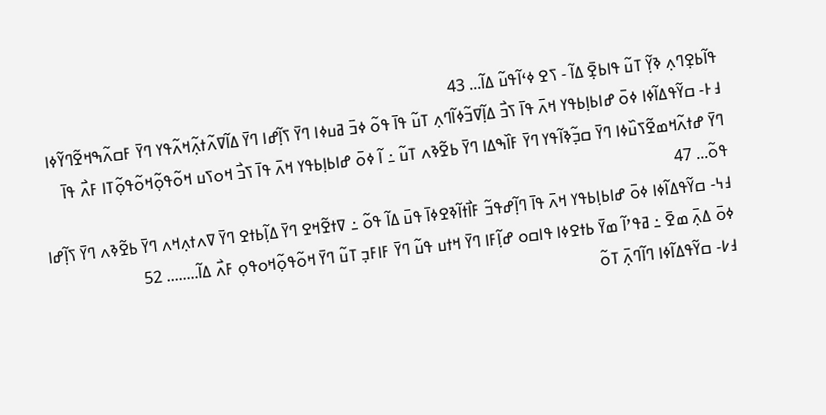ߟߊ߬ߕߐ߲ߣߍ߲ ߢߌ߲߬ ߠߎ߬ ߟߊߕߐ߲߫ ߡߊ߬ - ߖߐ ߦߵߊ߬ߟߎ߬ ߡߊ߬... 43
߃߅- ߛߌ߬ߟߡߊ߬ߦߊ ߦߋ߫ ߝߊߕߊ߲ߕߟߌ ߞߍ߫ ߟߊ߫ ߖߏ߯ ߡߊ߲߬ߜߏ߬ߦߊ߬ߣߍ߲ ߠߎ߬ ߟߊ߫ ߟߋ߬ ߦߏ߫ ߥߎߦߊ ߣߌ߫ ߖߊ߲߬ߝߊ ߣߌ߫ ߡߊ߬ߜߍ߬ߙߍ߲߬ߞߍ߬ߟߌ ߣߌ߫ ߓߛߍ߬ߒߞߐ߬ߣߌ߬ߦߊ ߣߌ߫ ߝߙߍ߬ߞߘߐ߬ߖߎ߰ߦߊ ߣߌ߫ ߛߏ߲߬ߢߊ߬ߟߌ ߣߌ߫ ߓߊ߰ߒߡߊ ߣߌ߫ ߕߐ߬ߢߍ ߠߎ߬ ߸ ߊ߬ ߦߋ߫ ߝߊߕߊ߲ߕߟߌ ߞߍ߫ ߟߊ߫ ߖߏ߯ ߞߋߖߎ ߞߋ߬ߟߋ߲߬ߞߋ߬ߟߋ߲߬ߠߊ ߓߍ߯ ߟߊ߫ ߟߋ߬... 47
߃߆- ߛߌ߬ߟߡߊ߬ߦߊ ߦߋ߫ ߝߊߕߊ߲ߕߟߌ ߞߍ߫ ߟߊ߫ ߣߊ߲߬ߝߟߏ߬ ߓߊ߯ߙߊ߬ߢߐߦߊ߫ ߟߎ߫ ߡߊ߬ ߟߋ߬ ߸ ߜߙߐ߬ߞߐ ߣߌ߫ ߡߊ߲߬ߕߙߐ ߣߌ߫ ߜߍߙߍ߲ߞߍ ߣߌ߫ ߕߐ߬ߢߍ ߣߌ߫ ߖߊ߲߬ߝߊ ߦߋ߫ ߡߍ߲߫ ߘߐ߫ ߸ ߥߟߴߊ߬ ߘߌ߫ ߕߙߐߦߊ ߟߊߛߋ ߝߊ߲߬ߓߊ ߣߌ߫ ߞߙߎ ߟߎ߬ ߣߌ߫ ߓߊߓߏ߲ ߠߎ߬ ߣߌ߫ ߞߋ߬ߟߋ߲߬ߞߋߟߋ߲ ߓߍ߯ ߡߊ߬........ 52
߃߇- ߛߌ߬ߟߡߊ߬ߦߊ ߣߊ߬ߣߍ߲߫ ߠߋ߬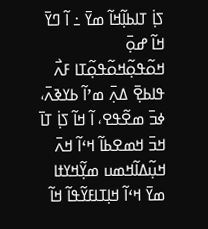ߖߊ߲߭ ߠߊߕߊ߲߬ߞߊ߬ ߘߌ߫ ߸ ߊ߬ ߣߌ߫ ߞߊ߬ ߝߋ߲߫ ߞߋ߬ߟߋ߲߬ߞߋ߬ߟߋ߲߬ߠߊ ߓߍ߯ ߟߊߕߐ߲߫ ߡߍ߲߫ ߘߴߊ߬ ߕߌߢߍ߫، ߦߏ߫ ߘߐ߬ߟߐ، ߊ߬ ߞߊ߬ ߖߊ߲߭ ߠߊ߫ ߞߏ߫ ߞߘߐߕߊ߬ ߞߵߊ߬ ߞߍ߫ ߞߎ߲߬ߡߊ߬ߞߘߎ ߘߌ߲߬ߞߌߙߊ ߘߌ߫ ߞߵߊ߬ ߞߊ߲ߠߊߓߌ߬ߟߊ߬ ߞߊ߬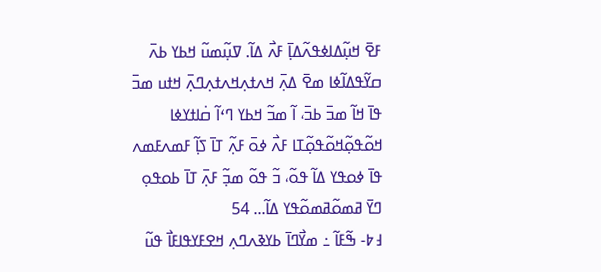ߓߐ߫ ߞߎ߲߬ߡߊߦߟߍ߬ߡߊ߲߫ ߓߍ߯ ߡߊ߬. ߜߎ߲߬ߘߎ߬ ߞߕߌ ߕߍ߫ ߛߌ߬ߟߡߊ߬ߦߊ ߘߐ߫ ߡߍ߲߫ ߞߍߙߍ߲ߞߍߙߍ߲ߣߍ߲߫ ߞߙߎ ߘߏ߫ ߟߊ߫ ߞߊ߬ ߘߏ߫ ߕߏ߫، ߊ߬ ߘߏ߬ ߞߕߌ ߣߵߊ߬ ߛ߭ߊߙߌߦߊ ߞߋ߬ߟߋ߲߬ߞߋ߬ߟߋ߲߬ߠߊ ߓߍ߯ ߦߋ߫ ߓߍ߲߬ ߠߊ߫ ߖߊ߲߬ ߓߘߍߓߘߍ ߟߊ߫ ߦߋߟߌ ߡߊ߬ ߟߋ߬، ߏ߬ ߟߋ߬ ߘߏ߲߬ ߓߍ߲߫ ߠߊ߫ ߕߋߟߋ߲ ߣߌ߫ ߥߘߋ߬ߥߘߋ߬ߟߌ ߡߊ߬... 54
߃߈- ߒ߬ߓߊ߬ ߸ ߘߌ߯ߣߊ߫ ߕߌߢߍߣߍ߲ ߞߐߓߌߟߊߓߊ߯ ߟߎ߬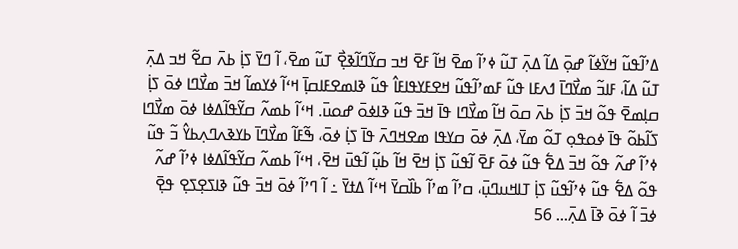ߡߴߊ߬ߟߎ߬ ߞߌ߬ߦߊ߬ ߝߋ߲߫ ߡߊ߬ ߡߍ߲߫ ߠߎ߬ ߦߴߊ߬ ߘߐ߫ ߞߊ߬ ߓߐ߫ ߞߏ ߛߌ߬ߣߊ߬ߢߐ߲߯ ߠߎ߬ ߘߐ߫، ߊ߬ ߣߌ߫ ߖߊ߲߭ ߕߍ߫ ߛߐ߬ ߞߏ ߡߍ߲߫ ߠߎ߬ ߡߊ߬، ߓߊߏ߬ ߘߌ߯ߣߊ߫ ߗߍߓߊ ߟߎ߬ ߓߘߴߊ߬ߟߎ߬ ߞߐߓߌߟߊߓߊ߮ ߟߎ߬ ߢߊߘߐߓߊߛߊ߲߫ ߞߵߊ߬ ߦߌߘߊ߬ ߞߏ߫ ߘߌ߯ߣߊ ߦߋ߫ ߖߊ߲߭ ߛߊ߲ߘߐ߫ ߟߋ߬ ߞߏ߫ ߖߊ߲߭ ߕߍ߫ ߛߋ߫ ߞߊ߬ ߘߌ߯ߣߊ ߟߊ߫ ߞߏ߫ ߟߎ߬ ߢߊߦߋ߫ ߝߋߎ߫. ߞߵߊ߬ ߕߘߍ߬ ߛߌ߬ߟߊ߬ߡߦߊ ߦߋ߫ ߘߌ߯ߣߊ ߖߊ߬ߕߋ߬ ߟߊ߫ ߦߋߟߋ߲ ߠߋ߬ ߘߌ߫، ߡߍ߲߫ ߦߋ߫ ߛߌߟߊ ߘߐߞߣߍ߫ ߟߊ߫ ߖߊ߲߭ ߦߋ߫، ߒ߬ߓߊ߬ ߘߌ߯ߣߊ߫ ߕߌߢߍߣߍ߲ߕߌ߮ ߏ߬ ߟߎ߬ ߦߴߊ߬ ߝߍ߬ ߟߋ߬ ߞߏ߫ ߡߐ߱ ߟߎ߬ ߦߋ߫ ߓߐ߫ ߊ߬ߟߎ߬ ߖߊ߲߭ ߞߐ߫ ߞߊ߬ ߕߎ߲߬ ߊ߬ߟߎ߫ ߞߐ߫، ߞߵߊ߬ ߕߘߍ߬ ߛߌ߬ߟߊ߬ߡߦߊ ߦߴߊ߬ ߝߍ߬ ߟߋ߬ ߡߐ߱ ߟߎ߬ ߦߴߊ߬ߟߎ߬ ߖߊ߲߭ ߠߊߞߎߣߎ߲߫، ߛߴߊ߬ ߘߴߊ߬ ߕߊ߰ߛߌ߫ ߞߵߊ߬ ߡߙߌ߫ ߸ ߊ߬ ߣߴߊ߬ ߦߋ߫ ߞߏ߫ ߟߎ߬ ߢߊߖߐ߲ߖߐ߲ ߟߐ߲߫ ߦߏ߫ ߊ߬ ߦߋ߫ ߢߊ߫ ߡߍ߲߫... 56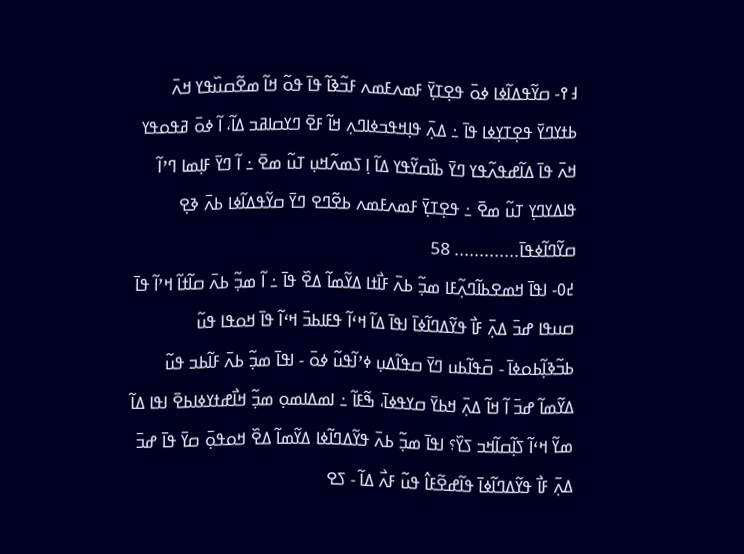߃߉- ߛߌ߬ߟߡߊ߬ߦߊ ߦߋ߫ ߟߐ߲ߠߌ߲߫ ߓߘߍߓߘߍ ߓߏ߬ߢߊ߬ ߟߊ߫ ߟߋ߬ ߞߊ߬ ߘߐ߬ߛߎ߰ߟߌ ߞߍ߫ ߕߙߌߣߌ߫ ߟߐ߲ߠߌ߲ߦߊ ߟߊ߫ ߸ ߡߍ߲߫ ߟߊ߲ߞߟߏߦߊߣߍ߲ ߞߊ߬ ߓߐ߫ ߣߌߛߊߥߏ ߡߊ߬، ߊ߬ ߦߋ߫ ߥߟߋߟߌ ߞߍ߫ ߟߊ߫ ߡߊ߬ߝߟߍ߬ߟߌ ߣߌ߫ ߕߊ߰ߛߌ߬ߟߌ ߡߊ߬ ߊ߲ ߖߘߍ߬ߞߎ߲ ߠߎ߬ ߘߐ߫ ߸ ߊ߬ ߣߌ߫ ߓߊ߲ߘߊ ߣߴߊ߬ ߟߊߡߌߣߌ߲ ߠߎ߬ ߘߐ߫ ߸ ߟߐ߲ߠߌ߲߫ ߓߘߍߓߘߍ ߕߐ߬ߣߐ ߣߌ߫ ߛߌ߬ߟߡߊ߬ߦߊ ߕߍ߫ ߢߐ߲ ߛߌ߬ߣߊ߬ߦߟߊ߫............. 58
߄߀- ߊߟߊ߫ ߞߘߐߕߊ߬ߣߍ߲߬ߓߊ ߘߏ߲߬ ߕߍ߫ ߓߊ߯ߙߊ ߡߌ߬ߘߊ߬ ߡߐ߰ ߟߊ߫ ߸ ߊ߬ ߘߏ߲߬ ߕߍ߫ ߛߊ߬ߙߊ߬ ߞߴߊ߬ ߟߊ߫ ߛߎߟߊ ߝߏ߫ ߡߍ߲߫ ߓߊ߯ ߟߌ߬ߡߣߊ߬ߦߊ߫ ߊߟߊ߫ ߡߊ߬ ߞߵߊ߬ ߟߓߊߕߏ߫ ߞߵߊ߬ ߟߊ߫ ߞߋߟߊ ߟߎ߬ ߕߏ߬ߢߊ߲߬ߕߋߦߊ߫ - ߛ߫ߟߊ߬ߕߎ ߣߌ߫ ߛߟߊ߬ߡߎ߲ ߦߴߊ߬ߟߎ߬ ߦߋ߫ - ߊߟߊ߫ ߘߏ߲߬ ߕߍ߫ ߓߊ߬ߕߏ ߟߎ߬ ߡߌ߬ߘߊ߬ ߝߏ߫ ߊ߬ ߞߊ߬ ߡߍ߲߫ ߞߕߌ߫ ߛߌߟߦߊ߫، ߒ߬ߓߊ߬ ߸ ߊߘߡߊߘߋ߲ ߘߏ߲߬ ߞߊ߯ߝߙߌߦߊߕߐ߫ ߊߟߊ ߡߊ߬ ߘߌ߬ ߞߵߊ߬ ߖߊ߲߬ߛߊ߬ߞߏ ߖߌ߰؟ ߊߟߊ߫ ߘߏ߲߬ ߕߍ߫ ߟߌ߬ߡߣߊ߬ߦߊ ߡߌ߬ߘߊ߬ ߡߐ߰ ߞߋߟߋ߲߫ ߛߌ߫ ߟߊ߫ ߝߏ߫ ߡߍ߲߫ ߓߊ߯ ߟߌ߬ߡߣߊ߬ߦߊ߫ ߟߊ߬ߝߐ߬ߓߊ߮ ߟߎ߬ ߓߍ߯ ߡߊ߬ - ߖߐ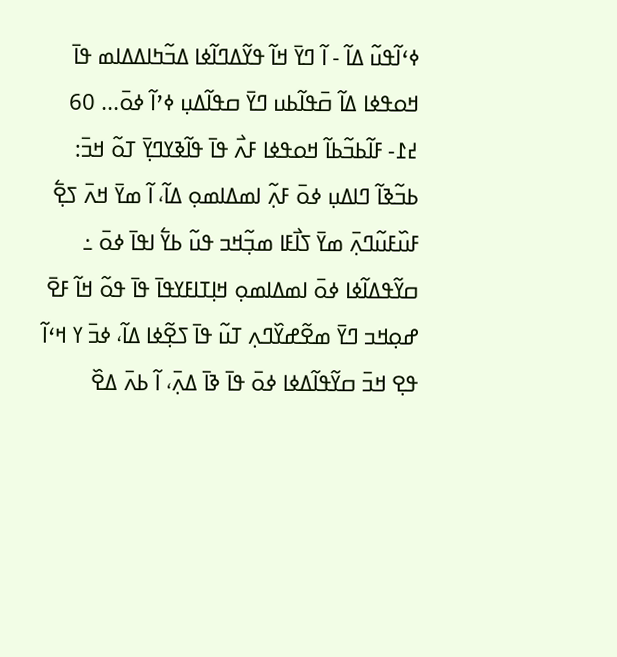ߦߵߊ߬ߟߎ߬ ߡߊ߬ - ߊ߬ ߣߌ߫ ߞߊ߬ ߟߌ߬ߡߣߊ߬ߦߊ ߡߏ߬ߤߊߡߡߊߘ ߟߊ߫ ߞߋߟߦߊ ߡߊ߬ ߛ߫ߟߊ߬ߕߎ ߣߌ߫ ߛߟߊ߬ߡߎ߲ ߦߴߊ߬ ߦߋ߫... 60
߄߁- ߓߊ߬ߕߏ߬ߕߊ߬ ߞߋߟߦߊ ߓߍ߯ ߟߊ߫ ߟߊ߬ߢߌߣߌ߲߫ ߠߋ߬ ߞߏ߫: ߕߏ߬ߢߊ߬ ߣߊߡߎ߲ ߦߋ߫ ߓߍ߲߬ ߊߘߡߊߘߋ߲ ߡߊ߬، ߊ߬ ߘߌ߫ ߞߍ߫ ߖߐ߲߱ ߓߎ߰ߓߎ߬ߣߍ߲߫ ߘߌ߫ ߖߊ߯ߓߊ ߘߏ߲߬ߞߏ ߟߎ߬ ߕߌ߱ ߊߟߊ߫ ߦߋ߫ ߸ ߛߌ߬ߟߡߊ߬ߦߊ ߦߋ߫ ߊߘߡߊߘߋ߲ ߞߊ߲ߠߊߓߌߟߊ߫ ߟߊ߫ ߟߋ߬ ߞߊ߬ ߓߐ߫ ߝߋ߲ߞߏ ߣߌ߫ ߘߐ߬ߝߌ߰ߣߍ߲ ߠߎ߬ ߟߊ߫ ߖߐ߲߬ߦߊ ߡߊ߬، ߦߏ߫ ߌ ߞߵߊ߬ ߟߐ߲ ߞߏ߫ ߛߌ߬ߟߊ߬ߡߦߊ ߦߋ߫ ߟߊ߫ ߢߊ߫ ߡߍ߲߫، ߊ߬ ߕߍ߫ ߡߐ߰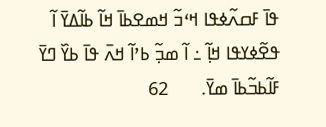ߟߊ߫ ߓߛߍ߬ߦߟߊ ߞߵߏ߬ ߞߘߐߕߊ߫ ߞߊ߬ ߕߊ߬ߡߌ߫ ߊ߬ ߟߐ߬ߦߌߟߊ ߞߊ߲߬ ߸ ߊ߬ ߘߏ߲߬ ߕߴߊ߬ ߞߍ߫ ߟߊ߫ ߕߌ߰ ߣߌ߫ ߓߊ߬ߕߏ߬ߕߊ߫ ߘߌ߫.       62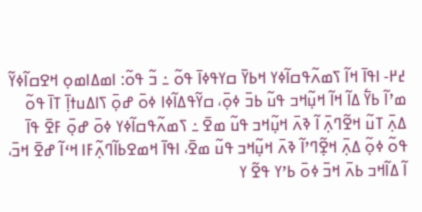߄߂- ߊߟߊ߫ ߞߊ߬ ߖߘߍ߬ߟߛߊ߬ߦߌ ߞߕߌ߫ ߛߌߟߦߊ߫ ߟߋ߬ ߸ ߏ߬ ߟߋ߬: ߊߘߡߊߘߋ߲ ߞߐߛߊ߬ߦߌ߬ ߘߴߊ߬ ߕߌ߱ ߡߊ߬ ߞߊ߬ ߞߎ߲߬ߞߏ ߟߎ߬ ߕߏ߫ ߦߋ߲߫، ߛߌ߬ߟߡߊ߬ߦߊ ߦߋ߫ ߝߋ߲߫ ߖߊߡߎߙߊ߲߫ ߠߊ߫ ߟߋ߬ ߡߍ߲߫ ߠߎ߬ ߞߐ߬ߣߍ߲߫ ߊ߬ ߢߍ߫ ߞߎ߲߬ߞߏ ߟߎ߬ ߘߐ߫ ߸ ߖߘߍ߬ߟߛߊ߬ߦߌ ߦߋ߫ ߝߋ߲߫ ߓߐ߫ ߟߊ߫ ߟߋ߬ ߦߋ߲߬ ߡߍ߲߫ ߞߐ߲߬ߣߴߊ߬ ߢߍ߫ ߞߎ߲߬ߞߏ ߟߎ߬ ߘߐ߫، ߊߟߊ߫ ߞߘߐߕߊ߬ߣߍ߲߬ߓߊ ߞߵߊ߬ ߝߐ߫ ߞߏ߫، ߊ߬ ߡߊ߬ߞߏ ߕߍ߫ ߞߏ߫ ߦߋ߫ ߕߴߌ ߟߐ߬ ߌ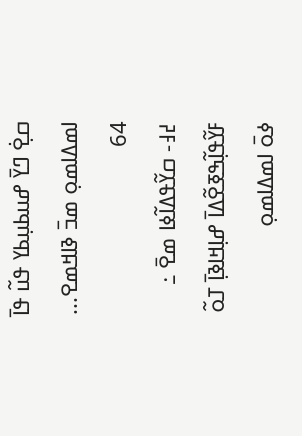ߛߐ߲߭ ߣߌ߫ ߝߎߕߎ߲ߕߌ ߟߎ߬ ߟߊ߫ ߊߘߡߊߘߋ߲ ߘߏ߫ ߢߊߞߘߐ... 64
߄߃- ߛߌ߬ߟߡߊ߬ߦߊ ߘߐ߫ ߸ ߓߌ߬ߟߊ߲߬ߒߧߐ߬ߡߊ߫ ߝߊ߲ߞߊߢߊ߲߫ ߠߋ߬ ߦߋ߫ ߊߘߡߊߘߋ߲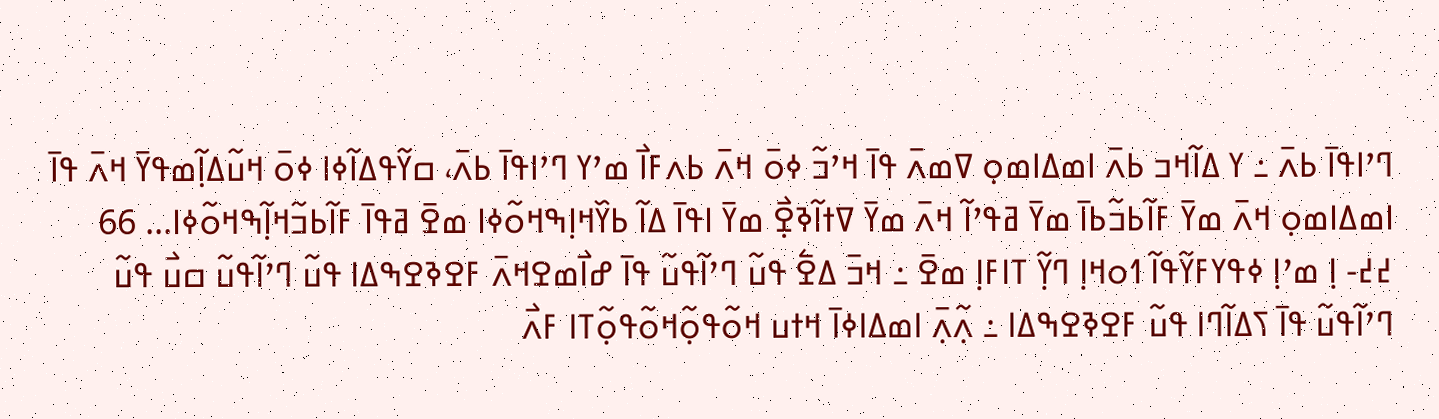ߣߴߊߟߊ߫ ߕߍ߫ ߸ ߌ ߡߊ߬ߞߏ ߕߍ߫ ߊߘߡߊߘߋ߲ ߜߘߍ߫ ߟߊ߫ ߞߴߏ߬ ߦߋ߫ ߞߍ߫ ߕߍߓߊ߯ ߘߴߌ ߣߴߊߟߊ߫ ߕߍ߫، ߛߌ߬ߟߡߊ߬ߦߊ ߦߋ߫ ߞߎ߬ߡߊ߲߬ߘߟߌ߫ ߞߍ߫ ߟߊ߫ ߊߘߡߊߘߋ߲ ߞߍ߫ ߘߌ߫ ߓߊ߬ߕߏ߬ߕߊ߫ ߘߌ߫ ߥߟߴߊ߬ ߞߍ߫ ߘߌ߫ ߜߙߊ߬ߢߐ߲߯ ߘߌ߫ ߊߟߊ߫ ߡߊ߬ ߕߌ߰ߞߊ߲ߒߞߋ߬ߦߊ ߘߐ߫ ߥߟߊ߫ ߓߊ߬ߕߏ߬ߞߊ߲߬ߒߞߋ߬ߦߊ... 66
߄߄- ߊ߲ ߘߴߊ߲ ߦߟߌߓߌ߬ߟߊ߬ ߗߋߞߊ߲ ߣߌ߲߬ ߠߊߓߊ߲ ߘߐ߫ ߸ ߞߏ߫ ߡߐ߱ ߟߎ߬ ߣߴߊ߬ߟߎ߬ ߟߊ߫ ߝߊ߯ߘߐߞߍ߫ ߓߐߢߐߒߡߊ ߟߎ߬ ߣߴߊ߬ߟߎ߬ ߛߎ߯ ߟߎ߬ ߣߴߊ߬ߟߎ߬ ߟߊ߫ ߖߡߊ߬ߣߊ ߟߎ߬ ߓߐߢߐߒߡߊ ߸ ߍ߲߬ߍ߲߫ ߊߘߡߊߦߊ߫ ߞߙߎ ߞߋ߬ߟߋ߲߬ߞߋ߬ߟߋ߲߬ߠߊ ߓߍ߯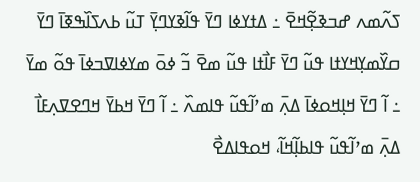ߖߍ߬ߘߍ ߝߏߢߐ߲߬ߞߐ߫ ߸ ߡߙߌߦߊ ߣߌ߫ ߟߊ߬ߢߌߣߌ߲߫ ߠߎ߬ ߕߍߖߊ߰ߒߧߊ߫ ߣߌ߫ ߛߌ߰ߘߌ߲ߞߌߙߊ ߟߎ߬ ߣߌ߫ ߓߊ߯ߙߊ ߟߎ߬ ߘߐ߫ ߏ߬ ߦߋ߫ ߘߌߦߊߜߏߦߊ߫ ߟߋ߬ ߘߌ߫ ߸ ߊ߬ ߣߌ߫ ߞߊ߲ߞߋߦߊ߫ ߡߍ߲߫ ߘߴߊ߬ߟߎ߬ ߟߊߘߍ߰ ߸ ߊ߬ ߣߌ߫ ߞߕߌ߫ ߞߣߐߜߍ߲ߓߊ߯ ߡߍ߲߫ ߘߴߊ߬ߟߎ߬ ߟߊߕߊ߲߬ߞߊ߬، ߞߋߟߊߡߐ߯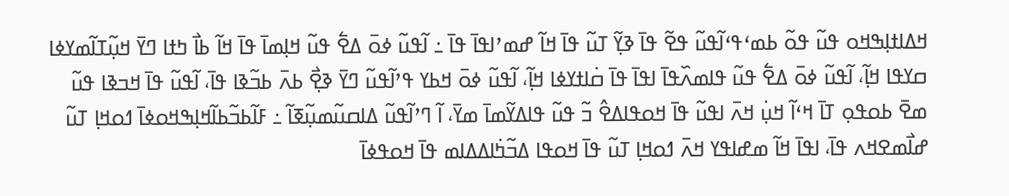ߞߡߊߙߊ߲ߒߞߋ ߟߎ߬ ߟߋ߬ ߕߘߵߟߵߊ߬ߟߎ߬ ߟߐ߬ ߟߊ߫ ߢߌ߲߬ ߠߎ߬ ߟߊ߫ ߞߊ߬ ߝߘߴߊߟߊ߫ ߟߊ߫ ߸ ߊ߬ߟߎ߬ ߦߋ߫ ߡߐ߱ ߟߎ߬ ߞߊ߲ߘߊ߫ ߟߊ߫ ߞߊ߬ ߕߊ߯ ߤߙߊ ߣߌ߫ ߞߎ߲߬ߠߊ߬ߘߌߦߊ ߛߌߟߊ ߞߊ߲߬، ߊ߬ߟߎ߬ ߦߋ߫ ߡߐ߱ ߟߎ߬ ߟߊߘߍ߰ߟߊ߫ ߊߟߊ߫ ߟߊ߫ ߛ߭ߊߙߌߦߊ ߞߊ߲߬، ߊ߬ߟߎ߬ ߦߋ߫ ߞߕߌ ߟߴߊ߬ߟߎ߬ ߣߌ߫ ߢߐ߲߯ ߕߍ߫ ߕߏ߬ߢߊ ߟߊ߫، ߊ߬ߟߎ߬ ߟߊ߫ ߞߏߢߊ ߟߎ߬ ߘߐ߫ ߕߋߟߋ߲ ߠߊ߫ ߞߵߊ߬ ߞߎ߲߭ ߞߍ߫ ߊߟߎ߬ ߟߊ߫ ߞߋߟߊߡߐ߮ ߏ߬ ߟߎ߬ ߟߊߡߌ߬ߘߊ߫ ߘߌ߫، ߊ߬ ߣߴߊ߬ߟߎ߬ ߡߊߛߎ߬ߘߎ߲߬ߧߊ߬ ߸ ߓߊ߬ߕߏ߬ߕߊ߬ߞߊ߲ߒߞߋߦߊ߫ ߗߋߞߊ߲ ߠߎ߬ ߝߊ߯ߘߐߞߍ ߟߊ߫، ߊߟߊ߫ ߞߊ߬ ߘߝߊߟߌ ߞߍ߫ ߗߋߞߊ߲ ߠߎ߬ ߟߊ߫ ߞߋߟߊ ߡߏ߬ߤ߭ߊߡߡߊߘ ߟߊ߫ ߞߋߟߦߊ߫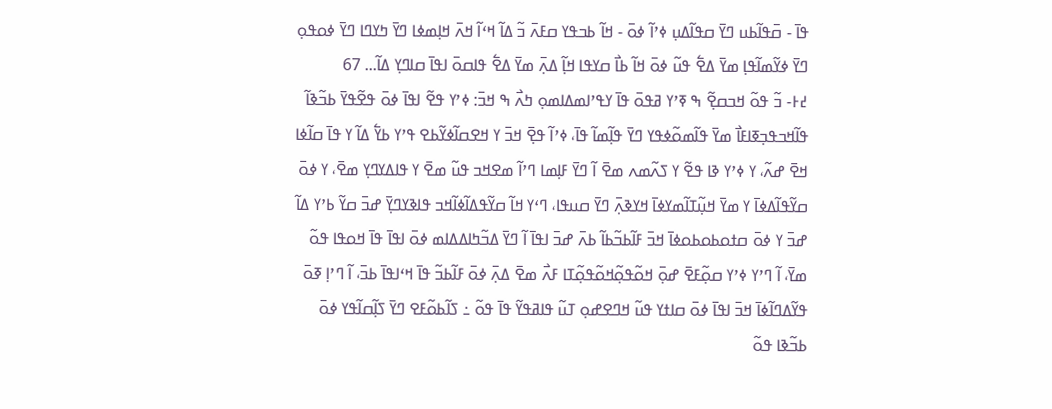ߟߊ߫ - ߛ߫ߟߊ߬ߕߎ ߣߌ߫ ߛߟߊ߬ߡߎ߲ ߦߴߊ߬ ߦߋ߫ - ߞߊ߬ ߕߏߟߌ ߛߓߍ߫ ߏ߬ ߡߊ߬ ߞߵߊ߬ ߞߍ߫ ߞߊ߲ߘߦߊ ߣߌ߫ ߤߌߣߊ ߣߌ߫ ߦߋߟߋ߲ ߣߌ߫ ߦߌ߬ߘߊ߬ߟߊ߲ ߘߌ߫ ߡߐ߱ ߟߎ߬ ߦߋ߫ ߞߊ߬ ߕߊ߯ ߛߌߟߊ ߞߊ߲߬ ߡߍ߲߫ ߘߌ߫ ߡߐ߱ ߟߊߛߋ߫ ߊߟߊ߫ ߛߊߣߌ߲ ߡߊ߬... 67
߄߅- ߏ߬ ߟߋ߬ ߞߏߛߐ߲߬ ߒ ߧߴߌ ߥߟߋ߫ ߟߊ߫ ߌߟߴߊߘߡߊߘߋ߲ ߤߍ߯ ߒ ߞߏ߫: ߦߴߌ ߟߐ߬ ߊߟߊ߫ ߦߋ߫ ߟߐ߬ߟߌ߫ ߕߏ߬ߢߊ߬ ߟߊ߬ߞߏߟߏ߲ߧߊߓߊ߯ ߘߌ߫ ߟߊ߬ߘߋ߬ߦߟߌ ߣߌ߫ ߟߊ߲߬ߘߊ߬ ߟߊ߫، ߦߴߊ߬ ߟߐ߲߫ ߞߏ߫ ߌ ߞߐߛߊ߬ߦߌ߬ߕߐ ߟߴߌ ߕߌ߱ ߡߊ߬ ߌ ߟߊ߫ ߛߊ߬ߦߊ ߞߐ߫ ߝߍ߬، ߌ ߦߴߌ ߢߊ ߟߐ߬ ߌ ߖߍ߬ߘߍ ߘߐ߫ ߊ߬ ߣߌ߫ ߓߊ߲ߘߊ ߣߴߊ߬ ߘߐߞߏ ߟߎ߬ ߘߐ߫ ߌ ߟߊߡߌߣߌ߲ ߘߐ߫، ߌ ߦߋ߫ ߛߌ߬ߟߊ߬ߡߦߊ߫ ߌ ߘߌ߫ ߞߎ߲߬ߠߊ߬ߘߌߦߊ߫ ߞߌߢߍ߲߫ ߣߌ߫ ߛߎߟߊ، ߣߵߌ ߞߊ߬ ߛߌ߬ߟߡߊ߬ߦߊ߬ߞߏ ߟߊߢߌߣߌ߲߫ ߝߏ߫ ߛߌ߬ ߕߴߌ ߡߊ߬ ߝߏ߫ ߌ ߦߋ߫ ߛߙߋߕߋߕߋߦߊ߫ ߞߏ߫ ߓߊ߬ߕߏ߬ߕߊ߬ ߕߍ߫ ߝߏ߫ ߊߟߊ߫ ߊ߬ ߣߌ߫ ߡߏ߬ߤߊߡߡߊߘ ߦߋ߫ ߊߟߊ߫ ߟߊ߫ ߞߋߟߊ ߟߋ߬ ߘߌ߫، ߊ߬ ߣߴߌ ߦߴߌ ߛߋ߲߬ߓߐ߫ ߝߋ߲߫ ߞߋ߬ߟߋ߲߬ߞߋ߬ߟߋ߲߬ߠߊ ߓߍ߯ ߘߐ߫ ߡߍ߲߫ ߦߋ߫ ߓߊ߬ߕߏ߬ ߟߊ߫ ߞߵߊߟߊ߫ ߕߏ߫، ߊ߬ ߣߴߊ߲ ߧߋ߫ ߟߌ߬ߡߣߊ߬ߦߊ߫ ߞߏ߫ ߊߟߊ߫ ߦߋ߫ ߛߊߙߌ ߟߎ߬ ߞߣߐߝߋ߲ ߠߎ߬ ߟߊߥߟߌ߬ ߟߊ߫ ߟߋ߬ ߸ ߖߊ߬ߕߋ߬ߓߐ ߣߌ߫ ߖߊ߲߬ߛߊ߬ߟߌ ߦߋ߫ ߕߏ߬ߢߊ ߟߋ߬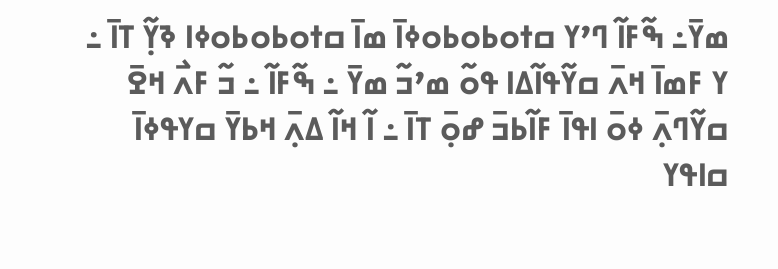ߘߌ߫߸ ߒ߬ߓߊ߬ ߣߴߌ ߛߙߋߕߋߕߋߦߊ߫ ߘߊ߫ ߛߙߋߕߋߕߋߦߊ ߢߌ߲߬ ߠߊ߫ ߸ ߌ ߓߘߊ߫ ߞߍ߫ ߛߌ߬ߟߊ߬ߡߊ ߟߋ߬ ߘߴߏ߬ ߘߌ߫ ߸ ߒ߬ߓߊ߬ ߸ ߏ߬ ߓߍ߯ ߞߐ߫ ߛߌ߬ߣߍ߲߫ ߦߋ߫ ߊߟߊ߫ ߓߊ߬ߕߏ߫ ߝߋ߲߫ ߠߊ߫ ߸ ߊ߬ ߞߊ߬ ߡߍ߲߫ ߞߕߌ߫ ߛߌߟߦߊ߫ ߛߊߟߌ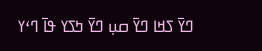ߣߌ߫ ߖߞߊ ߣߌ߫ ߛߎ߲ ߣߌ߫ ߤߖߌ ߟߊ߫ ߣߵߌ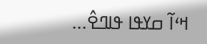ߞߵߊ߬ ߛߌߟߊ ߟߊߣߐ߮...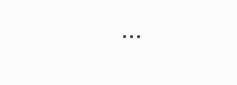...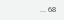... 68